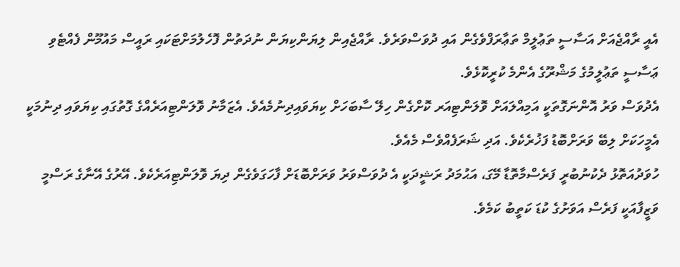އެއީ ރާއްޖެއަށް އަސާސީ ތަޢުލީމް ތަޢާރަފްވެގެން އައި ދުވަސްވަރެވެ. ރާއްޖެއިން ލިޔަންކިޔަން ނުދަތުން ފޮހެލުމަށްޓަކައި ރައީސް މައުމޫން ފެއްޓެވި ޢަސާސީ ތަޢުލީމުގެ މަޝްރޫގެ އެންމެ ކުރީކޮޅެވެ.
އެދުވަސް ވަރު އޮންނަގޮތަކީ އަމިއްލައަށް ވޮލަންޓިއަރ ކޮށްގެން ހިލޭ ސާބަހަށް ކިޔަވައިދިނުމެއެވެ. އެޒަމާނު ވޮލަންޓިއަރެއްގެ ގޮތުގައި ކިޔަވައި ދިނުމަކީ އެމީހަކަށް ލިބޭ ވަރަށްބޮޑު ފަޚުރެކެވެ. އަދި ޝަރަފެއްވެސް މެއެވެ.
ހުވަދުއަތޮޅު ދެކުނުބުރީ ފަރެސްމާތޮޑާ މޭގަ، އަޙުމަދު ރަޝީދަކީ އެ ދުވަސްވަރު ވަރަށްބޮޑަށް ފާހަގަވެގެން ދިޔަ ވޮލަންޓިއަރެކެވެ. އޭރުގެ އޭނާގެ ރަސްމީ ވަޒީފާއަކީ ފަރެސް އަވަށުގެ ކުޑަ ކަތީބު ކަމެވެ.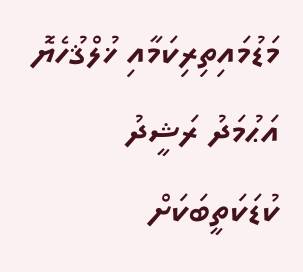މަޑުމައިތިރިކަމާއި ޚުލްޤުހެޔޮ އަޙުމަދު ރަޝީދު ކުޑަކަތީބަކަށް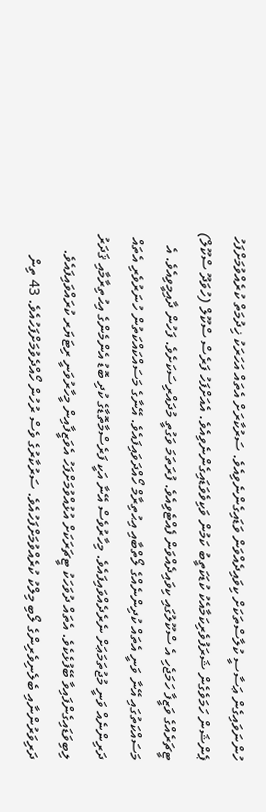ހުންނަވައިގެން ޢަސާސީ ކުލާސްތަކަށް ކިވައިދެއްވަން ވަޑައިގެންނެވިއެވެ. ސަރުކާރަށް އެތައް އަހަރަކު ޚިދުމަތް ކުރެއްވުމަށްފަހު ޕެންޝަން ހަމަވެގެން ޝަރަފުވެރިކަމާއެކު ކުޑަކަތީބު ކަމުން ވަކިވެވަޑައިގެންނެވިއެވެ. އެއަށްފަހު ފަރެސް ސްކޫލް (ހުވަދޫ ސްކޫލް) ޓީޗަރެއްގެ ވަޒީފާ ހަމަޖެހި އެ ސްކޫލުގައި ކިވައިދެއްވަން ފެއްޓެވިއެވެ. ފުރަތަމަ ވަގުތީ މުދައްރިސަކަށެވެ. ފަހުން ދާއިމީވިއެވެ. އެ މަސައްކަތުގައި އޭނާ ވަނީ އެތައް ކުދިންނެއްގެ ލޯތްބާއި އިޙުތިރާމް ހޯއްދަވައިފައެވެ. އޭނާގެ މަސައްކައްކަތުން ހުނަރުވެރި އެތައް ދަރިންނެއް ވަނީ މުޖުތަމަޢަށް ނެރެދެއްވައިފައެވެ. މިހާރުވެސް އޭނާ އަކީ ފަރެސްމާތޮޑާގެ ކުދި ބޮޑު އެންމެންގެ އިޙުތިރާމާއި ޤަދަރު ލިބިވަޑައިގެންފައިވާ ބޭފުޅެކެވެ. އެތައް ދުވަހަކު ޓީޗަރަކަށް އުޅުއްވުމަށްފަހު އެވަޒީފާއިން މީހާރުވަނީ ރިޓަޔަރ ކުރައްވައިފައެވެ. ދަރިވަރުންނާއި ބެލެނިވެރިންގެ ލޯބި މިލްކު ކުރެއްވުމަށްފަހުއެވެ. ސަރުކާރުގެ ވެސް ރުހުން ހޯއްދެވުމަށްފަހުއެވެ. 43 ތިން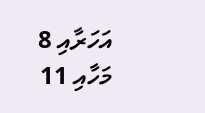އަހަރާއި 8 މަހާއި 11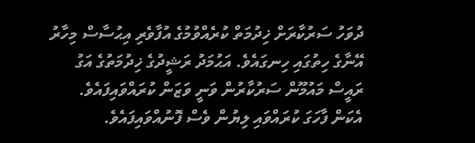ދުވަހު ސަރުކާރަށް ޚިދުމަތް ކުރެއްވުމުގެ އުފާވެރި އިޙުސާސް މިހާރު އޭނާގެ ހިތުގައި ހިނގައެވެ. އަޙުމަދު ރަޝީދުގެ ޚިދުމަތުގެ އަގު ރައީސް މައުމޫން ސަރުކާރުން ވަނީ ވަޒަން ކުރައްވައިފައެވެ. އެކަން ފާހަގަ ކުރައްވައި ލިޔުން ވެސް ފޮނުއްވައިފައެވެ.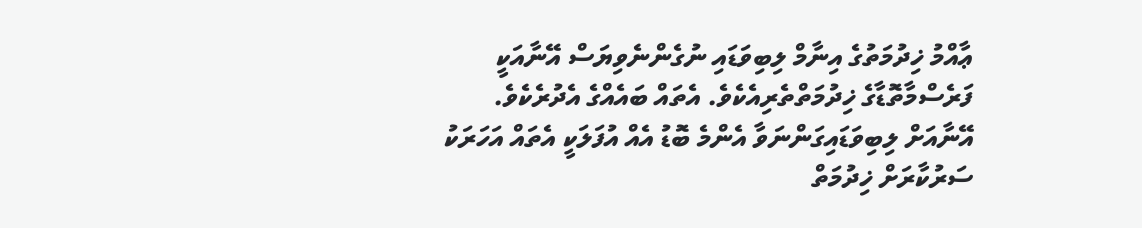ޢާއްމު ޚިދުމަތުގެ އިނާމް ލިބިވަޑައި ނުގެންނެވިޔަސް އޭނާއަކީ ފަރެސްމާތޮޑާގެ ޚިދުމަތްތެރިއެކެވެ. އެތައް ބައެއްގެ އެދުރެކެވެ.
އޭނާއަށް ލިބިވަޑައިގަންނަވާ އެންމެ ބޮޑު އެއް އުފަލަކީ އެތައް އަހަރަކު ސަރުކާރަށް ޚިދުމަތް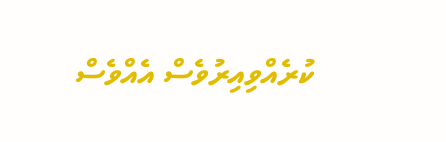ކުރެއްވިއިރުވެސް އެއްވެސް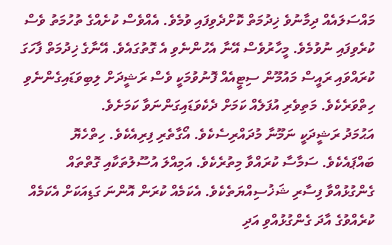މައްސަލައެއް ދިމާނުވެ ޚިދުމަތް ކޮށްދެވިފައި ވުމެވެ. އެއްވެސް ކުށެއްގެ ތުހުމަތު ވެސް ކުރެވިފައި ނުވުމެވެ. މީހާރުވެސް އޭނާ އެހުންނެވި އެ ގޮތުގައެވެ. އޭނާގެ ޚިދުމަތް ފާހަގަ ކުރައްވައި ރައީސް މައުމޫން ސިޓީއެއް ފޮނުވުމަކީ ވެސް ރަޝީދަށް ލިބިވަޑައިގެންނެވި ހިތްވަރެކެވެ. މަތިވެރި އުފަލެއް ކަމަށް ދެކެވަޑައިގަންނަވާ ކަމަށެވެ.
އަޙުމަދު ރަޝީދަކީ ނަމޫނާ މުދައްރިސެކެވެ. އޯގާތެރި ފިރިއެކެވެ. ހިތްހެޔޮ ބައްޕައެކެވެ. ސަމާސާ ކުރައްވާ މިތުރެކެވެ. އަމިއްލަ އުސޫލުތަކާއި ގޮތްތައް ގެންގުޅުއްވާ ފިސާރި ޝަޚުސިއްޔަތެކެވެ. އެކަމެއް ކުރަން އޮންނަ ގަޑިއަކަށް އެކަމެއް ކުރެއްވުގެ އާދަ ގެންގުޅުއްވި އަދި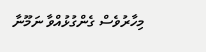މިހާރުވެސް ގެންގުޅުއްވާ ނަމޫނާ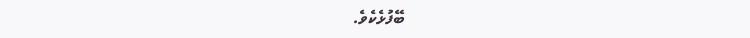ބޭފުޅެކެވެ.